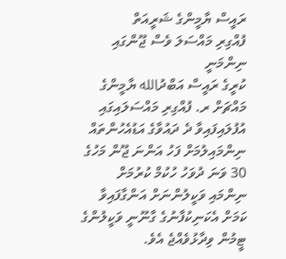ރައީސް ޔާމީންގެ ޝަރީއަތް
ފުއްގިރި މައްސަލަ ވެސް ޖޫންގައި ނިންމަނީ
ކުރީގެ ރައީސް އަބްދުالله ޔާމީންގެ މައްޗަށް ރ. ފުއްގިރި މައްސަލައިގައި އުފުލައިފައިވާ ދެ ދައުވާގެ އަޑުއެހުންތައް ނިންމައިލުމަށް ފަހު އަންނަ ޖޫން މަހުގެ 30 ވަނަ ދުވަހު ހުކުމް ކުރުމަށް ނިންމައި ވަކީލުންނަށް އަންގާފައިވާ ކަމަށް އެކަނިކުފާނުގެ ގާނޫނީ ވަކީލުންގެ ޓީމުން ވިދާޅުވެއްޖެ އެވެ.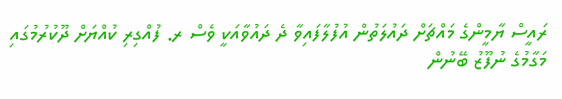ރައީސް ޔާމީންގެ މައްޗަށް ދައުލަތުން އުފުލާފައިވާ ދެ ދައުވާއަކީ ވެސް ރ. ފުއްގިރި ކުއްޔަށް ދޫކުރުމުގައި މަގާމުގެ ނުފޫޒު ބޭނުން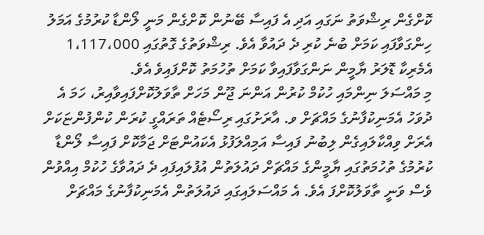ކޮށްގެން ރިޝްވަތު ނަގައި އަދި އެ ފައިސާ ބޭނުން ކޮށްގެން މަނީ ލޯންޑާ ކުރުމުގެ އަމަލު ހިންގަވާފައި ކަމަށް ބުނެ ކުރި ދެ ދައުވާ އެވެ. ރިޝްވަތުގެ ގޮތުގައި 1،117،000 އެމެރިކާ ޑޮލަރު ޔާމީން ނަންގަވާފައިވާ ކަމަށް ތުހުމަތު ކޮށްފައިވެ އެވެ.
މި މައްސަލަ ނިންމައި ހުކުމް ކުރުން އަންނަ ޖޫން މަހަށް ތާވަލުކޮށްފައިވާއިރު، ހަމަ އެ ދުވަހު އެމަނިކުފާނުގެ މައްޗަށް ވ. އާރަށުގައި ރިސޯޓެއް ތަރައްގީ ކުރަން ކުންފުންޏަކަށް އެރަށް ވިއްކާލައިގެން ލިބުނު ފައިސާ އަމިއްލަފުޅު އެކައުންޓަށް ޖަމާކޮށް ފައިސާ ލޯންޑާ ކުރުމުގެ ތުހުމަތުގައި ޔާމީންގެ މައްޗަށް ދައުލަތުން އުފުލައިފައި ދެ ދައުވާގެ ހުކުމް އިއްވުން ވެސް ވަނީ ތާވަލުކޮށްފަ އެވެ. އެ މައްސަލައިގައި ދައުލަތުން އެމަނިކުފާނުގެ މައްޗަށް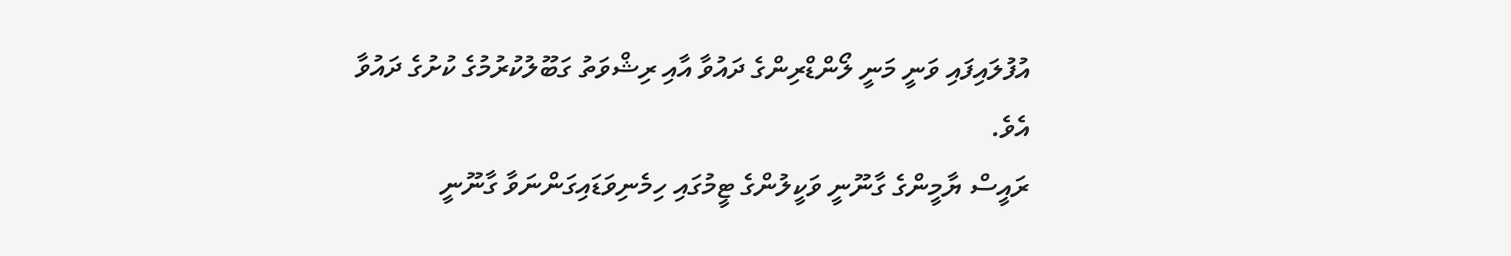އުފުލައިފައި ވަނީ މަނީ ލޯންޑްރިންގެ ދައުވާ އާއި ރިޝްވަތު ގަބޫލުކުރުމުގެ ކުށުގެ ދައުވާ އެވެ.
ރައީސް ޔާމީންގެ ގާނޫނީ ވަކީލުންގެ ޓީމުގައި ހިމެނިވަޑައިގަންނަވާ ގާނޫނީ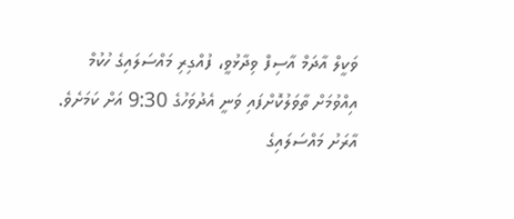ވަކީލް އާދަމް އާސިފް ވިދާޅުވީ، ފުއްގިރި މައްސަލައިގެ ހުކުމް އިއްވުމަށް ތާވަލުކޮށްފައި ވަނީ އެދުވަހުގެ 9:30 އަށް ކަމަށެވެ. އާރަށު މައްސަލައިގެ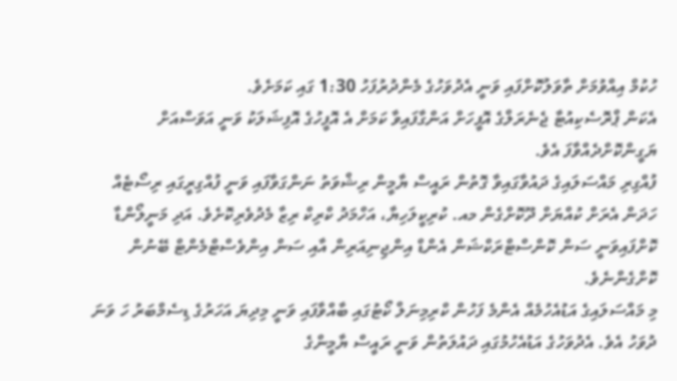ހުކުމް އިއްވުމަށް ތާވަލުކޮށްފައި ވަނީ އެދުވަހުގެ މެންދުރުފަހު 1:30 ގައި ކަމަށެވެ.
އެކަން ޕްރޮސެކިއުޓާ ޖެނެރަލްގެ އޮފީހަށް އަންގާފައިވާ ކަމަށް އެ އޮފީހުގެ އޮފިޝަލަކު ވަނީ އަވަސްއަށް ޔަގީންކޮށްދެއްވާފަ އެވެ.
ފުއްގިރި މައްސަލައިގެ ދައުވާގައިވާ ގޮތުން ރައީސް ޔާމީން ރިޝްވަތު ނަންގަވާފައި ވަނީ ފުއްގިރީގައި ރިސޯޓެއް ހަދަން އެރަށް ކުއްޔަށް ދޫކޮށްގެން މއ. ކުރިކީލަހިޔާ، އަހްމަދު ކްރިކް ރިޒާ މެދުވެރިކޮށެވެ. އަދި މަނީލޯންޑާ ކޮށްފައިވަނީ ސަން ކޮންސްޓްރަކްޝަން އެންޑް އިންޖިނިއަރިން އާއި ސަން އިންވެސްޓްމެންޓް ބޭނުން ކޮށްގެންނެވެ.
މި މައްސަލައިގެ އަޑުއެހުމެއް އެންމެ ފަހުން ކްރިމިނަލް ކޯޓުގައި ބާއްވާފައި ވަނީ މިދިޔަ އަހަރުގެ ޑިސެމްބަރު ހަ ވަނަ ދުވަހު އެވެ. އެދުވަހުގެ އަޑުއެހުމުގައި ދައުލަތުން ވަނީ ރައީސް ޔާމީންގެ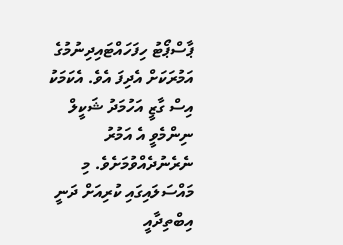ޕާސްޕޯޓު ހިފަހައްޓައިދިނުމުގެ އަމުރަކަށް އެދިފަ އެވެ. އެކަމަކު އިސް ގާޒީ އަހުމަދު ޝަކީލް ނިންމެވީ އެ އަމުރު ނެރެނުދެއްވުމަށެވެ. މި މައްސަލައިގައި ކުރިއަށް ދަނީ އިބްތިދާއީ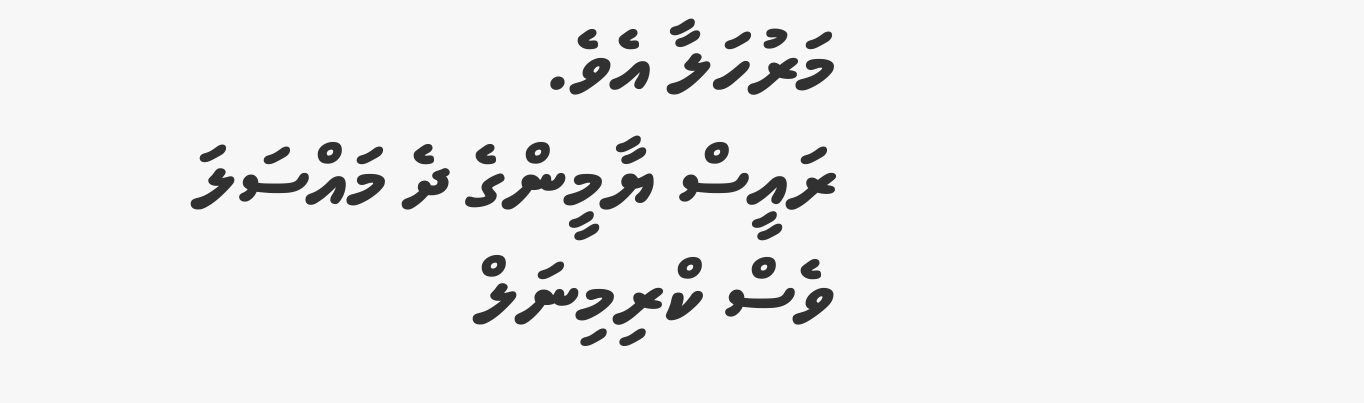މަރުހަލާ އެވެ.
ރައީސް ޔާމީންގެ ދެ މައްސަލަ ވެސް ކްރިމިނަލް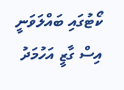ކޯޓުގައި ބައްލަވަނީ އިސް ގާޒީ އަހުމަދު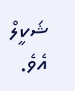ޝަކީލް އެވެ.